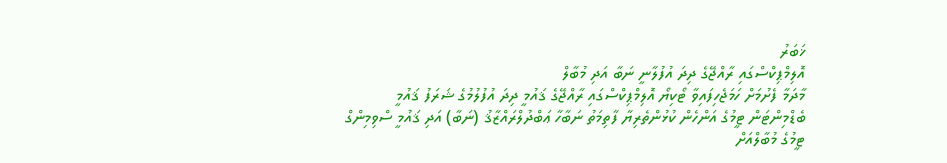ޚަބަރު
އޮލިމްޕިކްސްގައި ރާއްޖޭގެ ދިދަ އުފުލާނީ ނަބާ އަދި މުބާލް
މާދަމާ ފެށުމަށް ހަމަޖެހިފައިވާ ޓޯކިޔޯ އޮލިމްޕިކްސްގައި ރާއްޖޭގެ ޤައުމީ ދިދަ އުފުލުމުގެ ޝަރަފު ޤައުމީ ބެޑްމިންޓަން ޓީމުގެ އަންހެން ކުޅުންތެރިޔާ ފާތިމަތު ނަބާހާ ޢަބްދުލްރައްޒާޤު (ނަބާ) އަދި ޤައުމީ ސްވިމިންގް ޓީމުގެ މުބާލްއަށް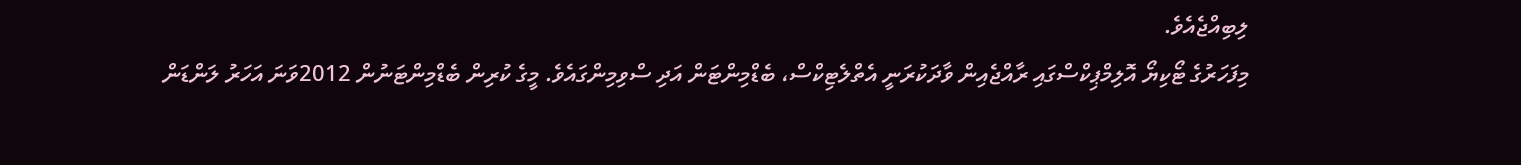ލިބިއްޖެއެވެ.
މިފަހަރުގެ ޓޯކިޔޯ އޮލިމްޕިކްސްގައި ރާއްޖެއިން ވާދަކުރަނީ އެތްލެޓިކްސް، ބެޑްމިންޓަން އަދި ސްވިމިންގައެވެ. މީގެ ކުރިން ބެޑްމިންޓަނުން 2012ވަނަ އަހަރު ލަންޑަން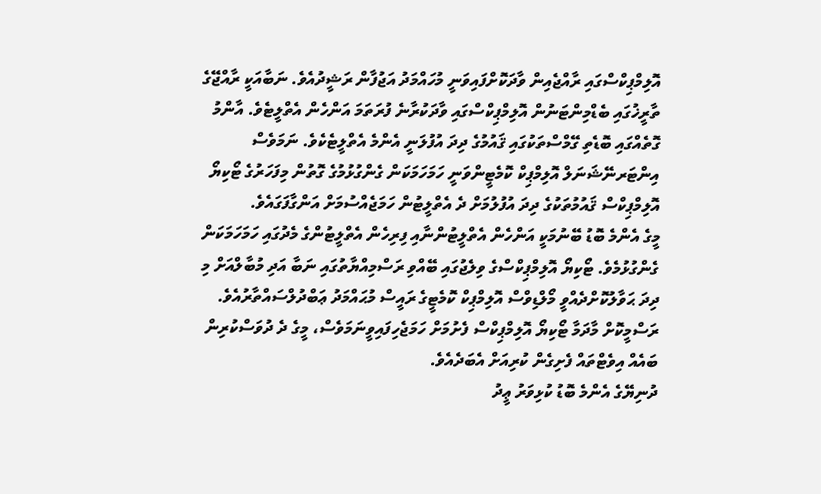އޮލިމްޕިކްސްގައި ރާއްޖެއިން ވާދަކޮށްފައިވަނީ މުހައްމަދު އަޖުފާން ރަޝީދުއެވެ. ނަބާއަކީ ރާއްޖޭގެ ތާރީޚުގައި ބެޑްމިންޓަނުން އޮލިމްޕިކްސްގައި ވާދަކުރާނެ ފުރަތަމަ އަންހެން އެތްލީޓެވެ. އާންމު ގޮތެއްގައި ބޮޑެތި ގޭމްސްތަކުގައި ޤައުމުގެ ދިދަ އުފުލަނީ އެންމެ އެތްލީޓެކެވެ. ނަމަވެސް އިންޓަރނޭޝަނަލް އޮލިމްޕިކް ކޮމެޓީންވަނީ ހަމަހަމަކަން ގެންގުޅުމުގެ ގޮތުން މިފަހަރުގެ ޓޯކިޔޯ އޮލިމްޕިކްސް ޤައުމުތަކުގެ ދިދަ އުފުލުމަށް ދެ އެތްލީޓުން ހަމަޖެއްސުމަށް އަންގާފަގައެވެ.
މީގެ އެންމެ ބޮޑު ބޭނުމަކީ އަންހެން އެތްލީޓުންނާއި ފިރިހެން އެތްލީޓުންގެ މެދުގައި ހަމަހަމަކަން ގެންގުޅުމެވެ. ޓޯކިޔޯ އޮލިމްޕިކްސްގެ ވިލެޖުގައި ބޭއްވި ރަސްމިއްޔާތުގައި ނަބާ އަދި މުބާލްއަށް މި ދިދަ ޙަވާލުކޮށްދެއްވީ މޯލްޑިވްސް އޮލިމްޕިކް ކޮމެޓީގެ ރައީސް މުޙައްމަދު ޢަބްދުލްސައްތާރުއެވެ. ރަސްމީކޮށް މާދަމާ ޓޯކިޔޯ އޮލިމްޕިކްސް ފެށުމަށް ހަމަޖެހިފައިވީނަމަވެސް، މީގެ ދެ ދުވަސްކުރިން ބައެއް އިވެޓްތައް ފެށިގެން ކުރިއަށް އެބަދެއެވެ.
ދުނިޔޭގެ އެންމެ ބޮޑު ކުޅިވަރު ޢީދު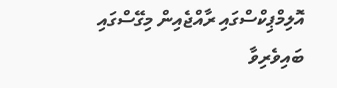އޮލިމްޕިކްސްގައި ރާއްޖެއިން މިގޭސްގައި ބައިވެރިވާ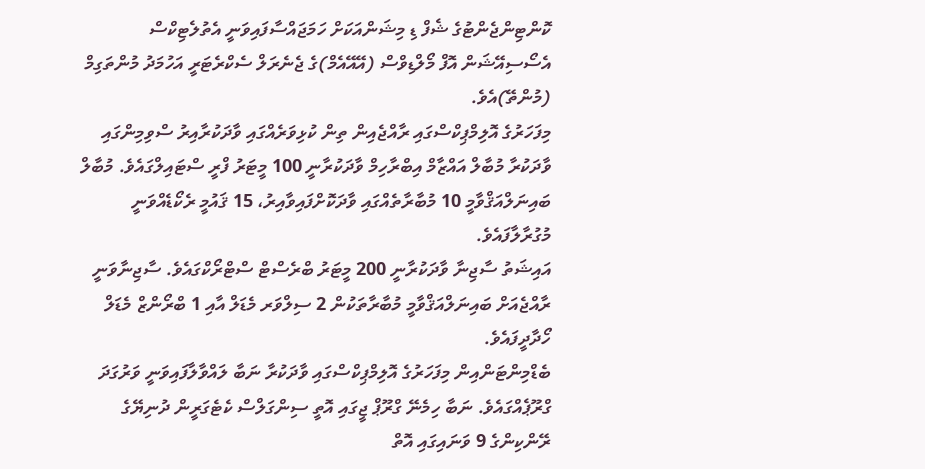ކޮންޓިންޖެންޓުގެ ޝެފް ޑި މިޝަންއަކަށް ހަމަޖައްސާފައިވަނީ އެތުލެޓިކްސް އެސޯސިއޭޝަން އޮފް މޯލްޑިވްސް (އޭއޭއެމް)ގެ ޖެނެރަލް ސެކްރެޓަރީ އަހުމަދު މުންތަގިމް (މުންތޭ)އެވެ.
މިފަހަރުގެ އޮލިމްޕިކްސްގައި ރާއްޖެއިން ތިން ކުޅިވަރެއްގައި ވާދަކުރާއިރު ސްވިމިންގައި ވާދަކުރާ މުބާލް އައްޒާމް އިބްރާހިމް ވާދަކުރާނީ 100 މީޓަރު ފްރީ ސްޓައިލްގައެވެ. މުބާލް ބައިނަލްއަޤްވާމީ 10 މުބާރާތެއްގައި ވާދަކޮށްފައިވާއިރު، 15 ޤައުމީ ރެކޯޑެއްވަނީ މުގުރާލާފައެވެ.
އައިޝަތު ސާޖިނާ ވާދަކުރާނީ 200 މީޓަރު ބްރެސްޓް ސްޓްރޯކްގައެވެ. ސާޖިނާވަނީ ރާއްޖެއަށް ބައިނަލްއަޤްވާމީ މުބާރާތަކުން 2 ސިލްވަރ މެޑަލް އާއި 1 ބްރޯންޒް މެޑަލް ހޯދާދީފައެވެ.
ބެޑްމިންޓަންއިން މިފަހަރުގެ އޮލިމްޕިކްސްގައި ވާދަކުރާ ނަބާ ލައްވާލާފައިވަނީ ވަރުގަދަ ގްރޫޕެއްގައެވެ. ނަބާ ހިމެނޭ ގްރޫޕް ޖީގައި އޮތީ ސިންގަލްސް ކެޓެގަރީން ދުނިޔޭގެ ރޭންކިންގެ 9 ވަނައިގައި އޮތް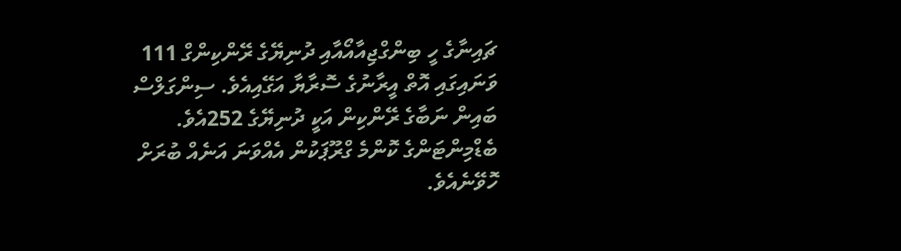ޗައިނާގެ ހީ ބިންގްޖިއާއޯއާއި ދުނިޔޭގެ ރޭންކިންގް 111 ވަނައިގައި އޮތް އީރާނުގެ ސޮރާޔާ އަގޭއިއެވެ. ސިންގަލްސް ބައިން ނަބާގެ ރޭންކިން އަކީ ދުނިޔޭގެ 252އެވެ. ބެޑްމިންޓަންގެ ކޮންމެ ގްރޫޕަކުން އެއްވަނަ އަނެއް ބުރަށް ހޮވޭނެއެވެ.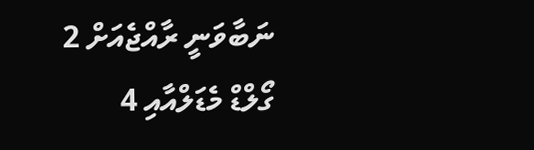ނަބާވަނީ ރާއްޖެއަށް 2 ގޯލްޑް މެޑަލްއާއި 4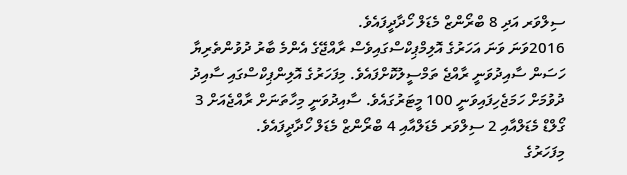ސިލްވަރ އަދި 8 ބްރޯންޒް މެޑަލް ހޯދާދީފައެވެ.
2016ވަނަ ވަނަ އަހަރުގެ އޮލިމްޕިކްސްގައިވެސް ރާއްޖޭގެ އެންމެ ބާރު ދުވުންތެރިޔާ ހަސަން ސާއިދުވަނީ ރާއްޖެ ތަމްސީލުކޮށްފައެވެ. މިފަހަރުގެ އޮލިންޕިކްސްގައި ސާއިދު ދުވުމަށް ހަމަޖެހިފައިވަނީ 100 މީޓަރުގައެވެ. ސާއިދުވަނީ މިހާތަނަށް ރާއްޖެއަށް 3 ގޯލްޑް މެޑަލްއާއި 2 ސިލްވަރ މެޑަލްއާއި 4 ބްރޯންޒް މެޑަލް ހޯދާދީފައެވެ.
މިފަހަރުގެ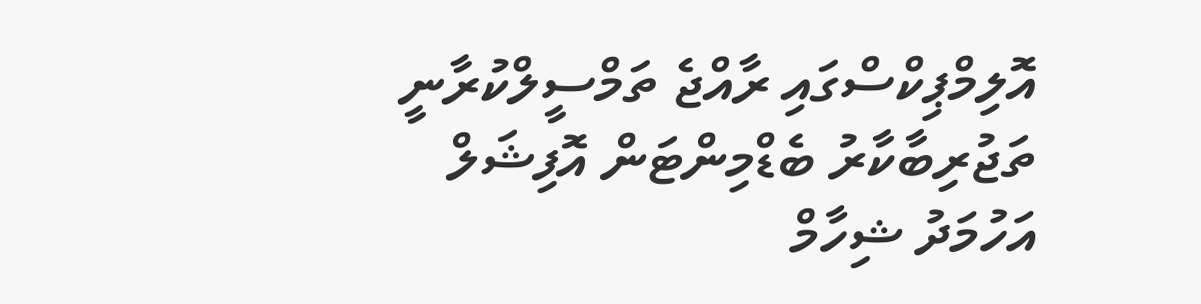އޮލިމްޕިކްސްގައި ރާއްޖެ ތަމްސީލްކުރާނީ ތަޖުރިބާކާރު ބެޑްމިންޓަން އޮފިޝަލް އަހުމަދު ޝިހާމް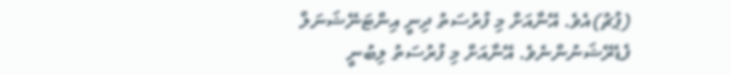(ޕުޗު)އެވެ. އޭނާއަށް މި ފުރުސަތު ދިނީ އިންޓަނޭޝަނަލް ފެޑެރޭޝަނުންނެވެ. އޭނާއަށް މި ފުރުސަތު ލިބުނީ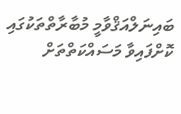ބައިނަލްއަޤްވާމީ މުބާރާތްތަކުގައި ކޮށްފައިވާ މަސައްކަތްތަށް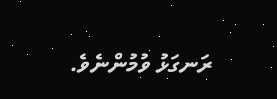ރަނގަޅު ވުމުންނެވެ.